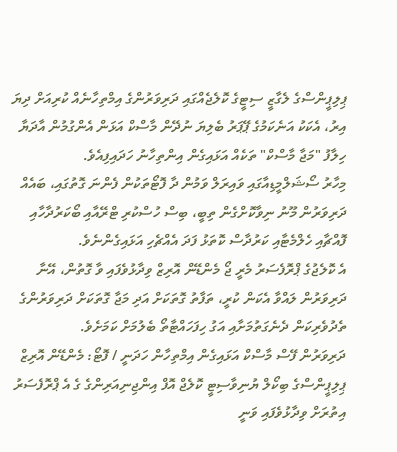ޕިލިޕީންސްގެ ލެގާޒީ ސިޓީގެ ކޮލެޖެއްގައި ދަރިވަރުންގެ އިމްތިހާނެއް ކުރިއަށް ދިޔަ އިރު، އެކަކު އަނެކަމުގެ ޕޭޕަރު ބެލިޔަ ނުދޭން މާސްކް އަޅަން އެންގުމުން އާދަޔާ ހިލާފު "މަޖާ މާސްކް" ތަކެއް އަޅައިގެން އިންތިހާނު ހަދައިފިއެވެ.
މިހާރު ސޯޝަލްމީޑިއާގައި ވައިރަލް ވަމުން ދާ ފޮޓޯތަކުން ފެންނަ ގޮތުގައި، ބައެއް ދަރިވަރުން މޫނު ނިވާކޮށްގެން ތިބީ، ބިސް ހުސްކުރި ޓްރޭއާއި ބޯކަރުދާހާއި ފޮއްޗާއި ހެލްމެޓާއި ކަރުދާސް ކޮތަޅު ފަދަ އެއްޗެހި އަޅައިގެންނެވެ.
އެ ކޮލެޖުގެ ޕްރޮފެސަރު މެރީ ޖޯ މެންޑޭން އޮރިޒް ވިދާޅުވެފައި ވާ ގޮތުން، އޭނާ ދަރިވަރުން ލައްވާ އެކަން ކުރީ، ތަފާތު ގޮތަކަށް އަދި މަޖާ ގޮތަކަށް ދަރިވަރުންގެ ތެދުވެރިކަން ދެނެގަތުމަށާއި އަގު ހިފަހައްޓާތޯ ބެލުމަށް ކަމަށެވެ.
ދަރިވަރުން ފޭސް މާސްކް އަޅައިގެން އިމްތިހާން ހަދަނީ / ފޮޓޯ: މެންޑޭން އޮރިޒް
ޕިލިޕީންސްގެ ބިކޯލް ޔުނިވާސިޓީ ކޮލެޖް އޮފް އިންޖިނިއަރިންގެ ގެ އެ ޕްރޮފެސަރު އިތުރަށް ވިދާޅުވެފައި ވަނީ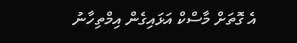އެ ގޮތަށް މާސްކް އަޅައިގެން އިމްތިހާނު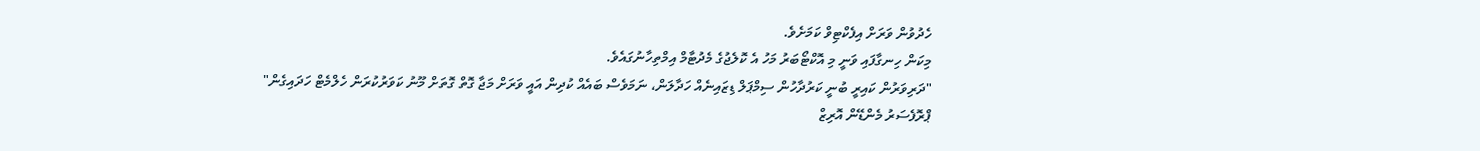ހެދުވުން ވަރަށް އިފެކްޓިވް ކަމަށެވެ.
މިކަން ހިނގާފައި ވަނީ މި އޮކްޓޯބަރު މަހު އެ ކޮލެޖުގެ މެދުޓާމް އިމްތިހާނުގައެވެ.
"ދަރިވަރުން ކައިރީ ބުނީ ކަރުދާހުން ސިމްޕަލް ޑިޒައިނެއް ހަދާލަން، ނަމަވެސް ބައެއް ކުދިން އައީ ވަރަށް މަޖާ ގޮތް ގޮތަށް މޫނު ކަވަރުކުރަން ހެލްމެޓް ހަދައިގެން"
ޕްރޮފެސަރު މެންޑޭން އޮރިޒް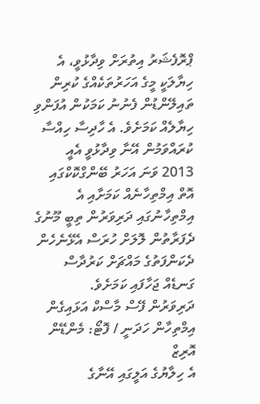ޕްރޮފެޝަރު އިތުރަށް ވިދާޅުވީ، އެ ހިޔާލަކީ މީގެ އަހަރުތަކެއްގެ ކުރިން ތައިލޭންޑުން ފެނުނު ކަމަކުން އުފަންވި ހިޔާލެއް ކަމަށެވެ. އެ ހާދިސާ ހިއްސާ ކުރައްވަމުން އޭނާ ވިދާޅުވީ އެއީ 2013 ވަނަ އަހަރު ބޭންގްކޮކްގައި އޮތް އިމްތިހާނެއް ކަމަށާއި އެ އިމްތިހާނުގައި ދަރިވަރުން ތިބީ މޫނުގެ ދެފަރާތުން ލޮލަށް ހުރަސް އެޅޭނެހެން ދެކަންފަތުގެ މައްޗަށް ކަރުދާސް ގަނޑެއް ޖަހާފައި ކަމަށެވެ.
ދަރިވަރުން ފޭސް މާސްކް އަޅައިގެން އިމްތިހާން ހަދަނީ / ފޮޓޯ: މެންޑޭން އޮރިޒް
އެ ހިލާޔުގެ އަލީގައި އޭނާގެ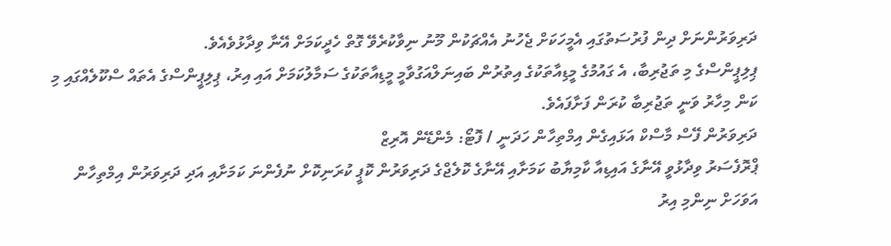ދަރިވަރުންނަށް ދިން ފުރުސަތުގައި އެމީހަކަށް ޖެހުނު އެއްޗަކުން މޫނު ނިވާކުރެވޭ ގޮތް ހެދީކަމަށް އޭނާ ވިދާޅުވެއެވެ.
ޕިލިޕީންސްގެ މި ތަޖުރިބާ، އެ ގައުމުގެ މީޑިއާތަކުގެ އިތުރުން ބައިނަލްއަގުވާމީ މީޑިއާތަކުގެ ސަމާލުކަމަށް އައި އިރު، ޕިލިޕީންސްގެ އެތައް ސްކޫލެއްގައި މި ކަން މިހާރު ވަނީ ތަޖުރިބާ ކުރަން ފަށާފައެވެ.
ދަރިވަރުން ފޭސް މާސްކް އަޅައިގެން އިމްތިހާން ހަދަނީ / ފޮޓޯ: މެންޑޭން އޮރިޒް
ޕްރޮފެސަރު ވިދާޅުވީ އޭނާގެ އައިޑިއާ ކާމިޔާބު ކަމަށާއި އޭނާގެ ކޮލެޖްގެ ދަރިވަރުން ކޮޕީ ކުރަނިކޮށް ނުފެންނަ ކަމަށާއި އަދި ދަރިވަރުން އިމްތިހާން އަވަހަށް ނިންމި އިރު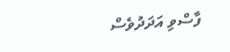ފާސްވި އަދަދުވެސް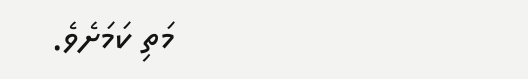މަތި ކަމަށެވެ.